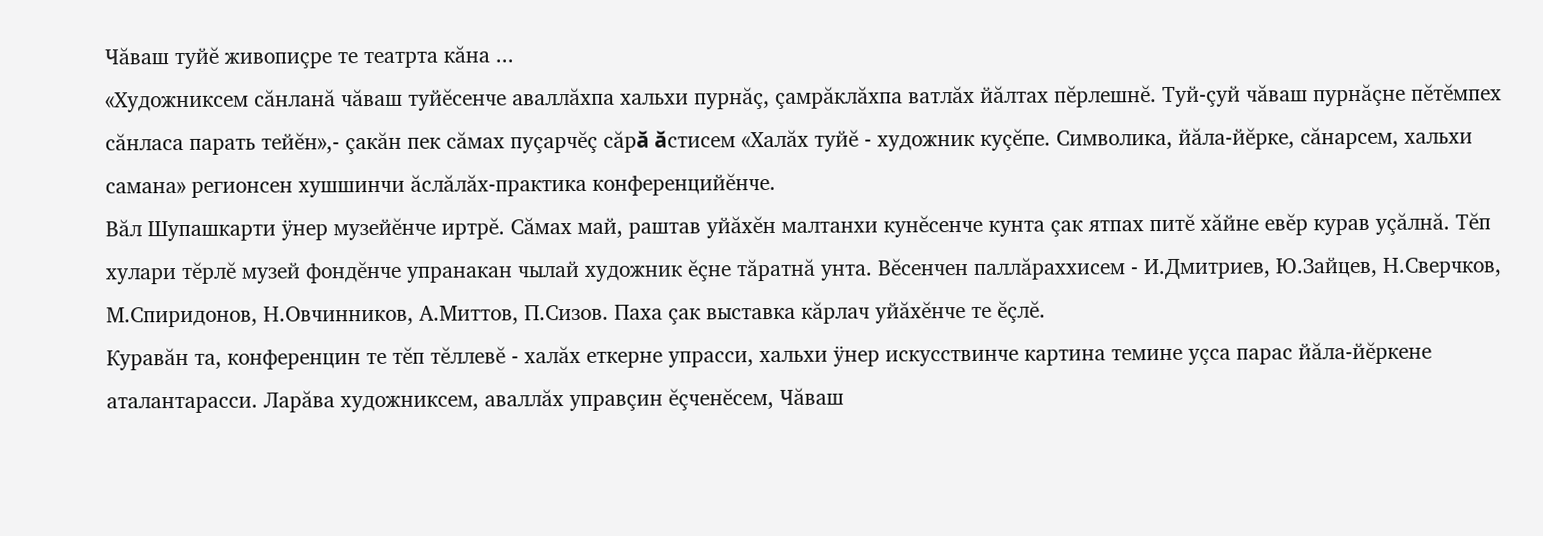Чăваш туйĕ живопиçре те театрта кăна ...
«Художниксем сăнланă чăваш туйĕсенче аваллăхпа хальхи пурнăç, çамрăклăхпа ватлăх йăлтах пĕрлешнĕ. Туй-çуй чăваш пурнăçне пĕтĕмпех сăнласа парать тейĕн»,- çакăн пек сăмах пуçарчĕç сăрă ăстисем «Халăх туйĕ - художник куçĕпе. Символика, йăла-йĕрке, сăнарсем, хальхи самана» регионсен хушшинчи ăслăлăх-практика конференцийĕнче.
Вăл Шупашкарти ÿнер музейĕнче иртрĕ. Сăмах май, раштав уйăхĕн малтанхи кунĕсенче кунта çак ятпах питĕ хăйне евĕр курав уçăлнă. Тĕп хулари тĕрлĕ музей фондĕнче упранакан чылай художник ĕçне тăратнă унта. Вĕсенчен паллăраххисем - И.Дмитриев, Ю.Зайцев, Н.Сверчков, М.Спиридонов, Н.Овчинников, А.Миттов, П.Сизов. Паха çак выставка кăрлач уйăхĕнче те ĕçлĕ.
Куравăн та, конференцин те тĕп тĕллевĕ - халăх еткерне упрасси, хальхи ÿнер искусствинче картина темине уçса парас йăла-йĕркене аталантарасси. Ларăва художниксем, аваллăх управçин ĕçченĕсем, Чăваш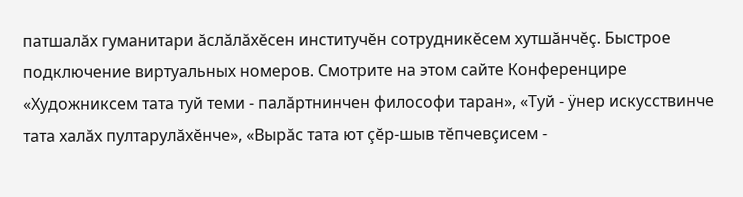патшалăх гуманитари ăслăлăхĕсен институчĕн сотрудникĕсем хутшăнчĕç. Быстрое подключение виртуальных номеров. Смотрите на этом сайте Конференцире «Художниксем тата туй теми - палăртнинчен философи таран», «Туй - ÿнер искусствинче тата халăх пултарулăхĕнче», «Вырăс тата ют çĕр-шыв тĕпчевçисем -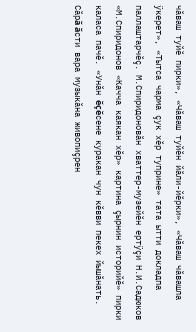чăваш туйĕ пирки», «Чăваш туйĕн йăли-йĕрки», «Чăваш чăвашла ÿкерет», «Тытса чарма çук хĕр туприне» тата ытти докладпа паллаштарчĕç. М.Спиридоновăн хваттер-музейĕн ертÿçи Н.И.Садюков «М.Спиридонов «Качча каякан хĕр» картина çырнин историйĕ» пирки каласа пачĕ. «Унăн ĕçĕсене куракан чун кĕвви пекех йышăнать. Сăрă ăсти вара музыкăна живопиçрен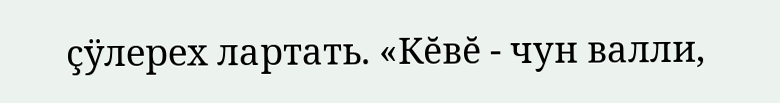çÿлерех лартать. «Кĕвĕ - чун валли,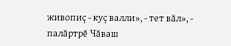живопиç - куç валли», - тет вăл», - палăртрĕ Чăваш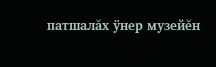патшалăх ÿнер музейĕн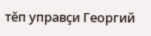тĕп управçи Георгий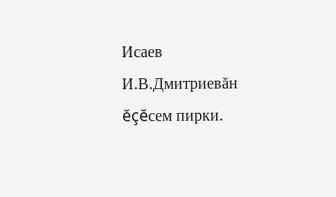Исаев И.В.Дмитриевăн ĕçĕсем пирки.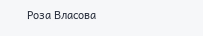Роза Власова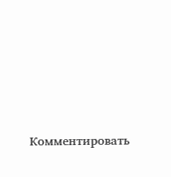Комментировать